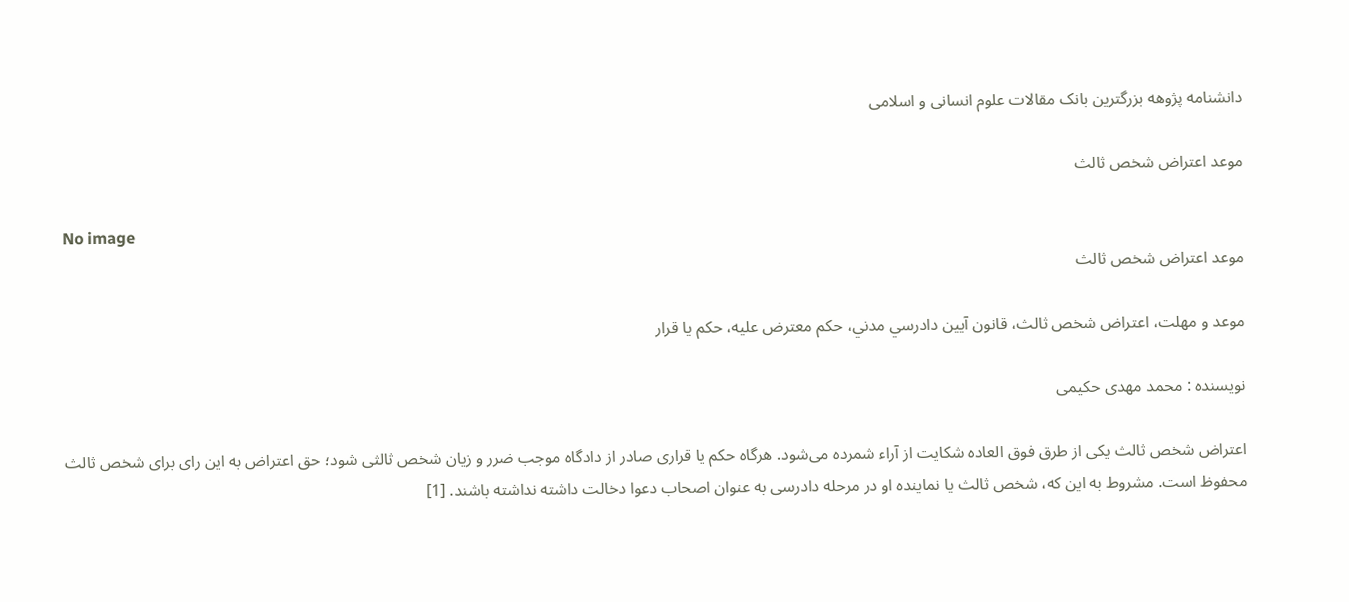دانشنامه پژوهه بزرگترین بانک مقالات علوم انسانی و اسلامی

موعد اعتراض شخص ثالث

No image
موعد اعتراض شخص ثالث

موعد و مهلت، اعتراض شخص ثالث، قانون آيين دادرسي مدني، حكم معترض عليه، حكم يا قرار

نویسنده : محمد مهدی حکیمی

اعتراض شخص ثالث یکی از طرق فوق العاده شکایت از آراء شمرده می‌شود. هرگاه حکم یا قراری صادر از دادگاه موجب ضرر و زیان شخص ثالثی شود؛ حق اعتراض به این رای برای شخص ثالث محفوظ است. مشروط به این که، شخص ثالث یا نماینده او در مرحله دادرسی به عنوان اصحاب دعوا دخالت داشته نداشته باشند. [1]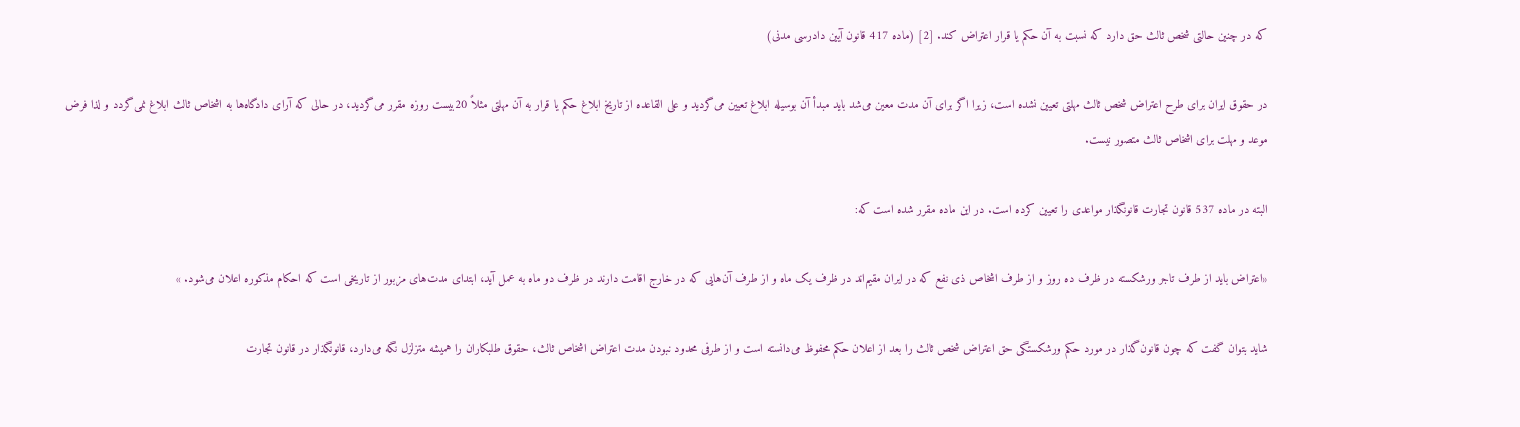که در چنین حالتی شخص ثالث حق دارد که نسبت به آن حکم یا قرار اعتراض کند. [2] (ماده 417 قانون آیین دادرسی مدنی)

در حقوق ایران برای طرح اعتراض شخص ثالث مهلتی تعیین نشده است، زیرا اگر برای آن مدت معین می‌شد باید مبدأ آن بوسیله ابلاغ تعیین می‌گردید و علی القاعده از تاریخ ابلاغ حکم یا قرار به آن مهلتی مثلاً 20بیست روزه مقرر می‌گردید، در حالی که آرای دادگاه‌ها به اشخاص ثالث ابلاغ نمی‌گردد و لذا فرض موعد و مهلت برای اشخاص ثالث متصور نیست.

البته در ماده 537 قانون تجارت قانونگذار مواعدی را تعیین کرده است. در این ماده مقرر شده است که:

«اعتراض باید از طرف تاجر ورشکسته در ظرف ده روز و از طرف اشخاص ذی نفع که در ایران مقیم‌اند در ظرف یک ماه و از طرف آن‌هایی که در خارج اقامت دارند در ظرف دو ماه به عمل آید، ابتدای مدت‌های مزبور از تاریخی است که احکام مذکوره اعلان می‌شود. »

شاید بتوان گفت که چون قانون‌گذار در مورد حکم ورشکستگی حق اعتراض شخص ثالث را بعد از اعلان حکم محفوظ می‌دانسته است و از طرفی محدود نبودن مدت اعتراض اشخاص ثالث، حقوق طلبکاران را همیشه متزلزل نگه می‌دارد، قانونگذار در قانون تجارت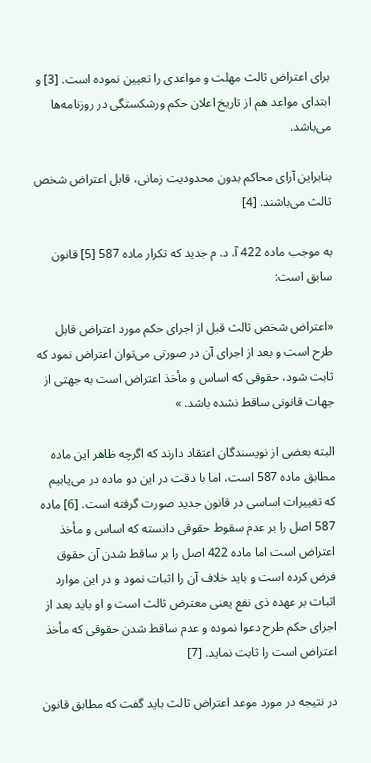برای اعتراض ثالث مهلت و مواعدی را تعیین نموده است. [3] و ابتدای مواعد هم از تاریخ اعلان حکم ورشکستگی در روزنامه‌ها می‌باشد.

بنابراین آرای محاکم بدون محدودیت زمانی، قابل اعتراض شخص ثالث می‌باشند. [4]

به موجب ماده 422 آ. د. م جدید که تکرار ماده 587 [5] قانون سابق است:

«اعتراض شخص ثالث قبل از اجرای حکم مورد اعتراض قابل طرح است و بعد از اجرای آن در صورتی می‌توان اعتراض نمود که ثابت شود، حقوقی که اساس و مأخذ اعتراض است به جهتی از جهات قانونی ساقط نشده باشد. »

البته بعضی از نویسندگان اعتقاد دارند که اگرچه ظاهر این ماده مطابق ماده 587 است، اما با دقت در این دو ماده در می‌یابیم که تغییرات اساسی در قانون جدید صورت گرفته است. [6] ماده 587 اصل را بر عدم سقوط حقوقی دانسته که اساس و مأخذ اعتراض است اما ماده 422 اصل را بر ساقط شدن آن حقوق فرض کرده است و باید خلاف آن را اثبات نمود و در این موارد اثبات بر عهده ذی نفع یعنی معترض ثالث است و او باید بعد از اجرای حکم طرح دعوا نموده و عدم ساقط شدن حقوقی که مأخذ اعتراض است را ثابت نماید. [7]

در نتیجه در مورد موعد اعتراض ثالث باید گفت که مطابق قانون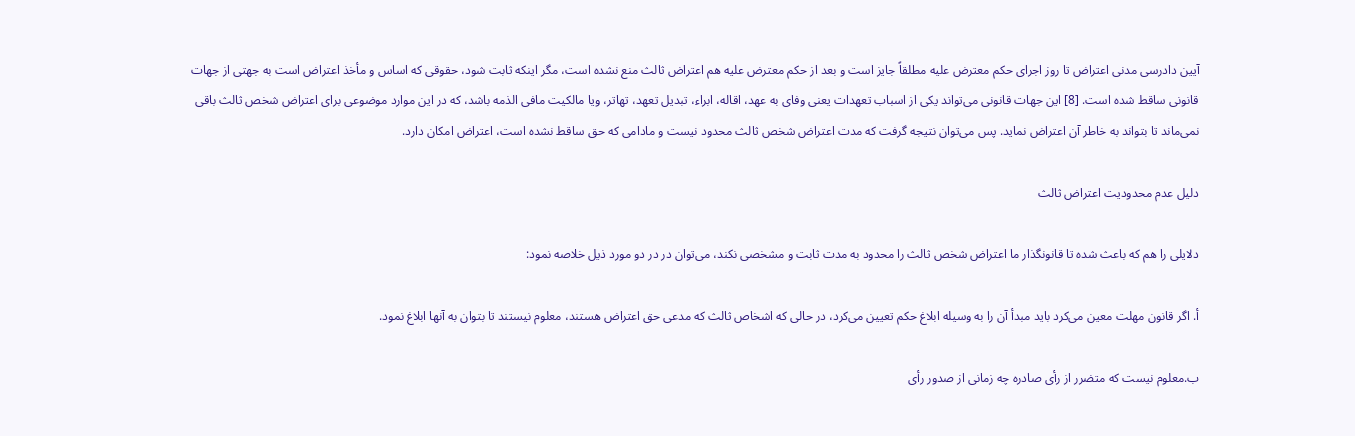آیین دادرسی مدنی اعتراض تا روز اجرای حکم معترض علیه مطلقاً جایز است و بعد از حکم معترض علیه هم اعتراض ثالث منع نشده است، مگر اینکه ثابت شود، حقوقی که اساس و مأخذ اعتراض است به جهتی از جهات قانونی ساقط شده است. [8] این جهات قانونی می‌تواند یکی از اسباب تعهدات یعنی وفای به عهد، اقاله، ابراء، تبدیل تعهد، تهاتر، ویا مالکیت مافی الذمه باشد، که در این موارد موضوعی برای اعتراض شخص ثالث باقی نمی‌ماند تا بتواند به خاطر آن اعتراض نماید. پس می‌توان نتیجه گرفت که مدت اعتراض شخص ثالث محدود نیست و مادامی که حق ساقط نشده است، ‌اعتراض امکان دارد.

دلیل عدم محدودیت اعتراض ثالث

دلایلی را هم که باعث شده تا قانونگذار ما اعتراض شخص ثالث را محدود به مدت ثابت و مشخصی نکند، می‌توان در در دو مورد ذیل خلاصه نمود:

أ. اگر قانون مهلت معین می‌کرد باید مبدأ آن را به وسیله ابلاغ حکم تعیین می‌کرد، در حالی که اشخاص ثالث که مدعی حق اعتراض هستند، معلوم نیستند تا بتوان به آنها ابلاغ نمود.

ب.معلوم نیست که متضرر از رأی صادره چه زمانی از صدور رأی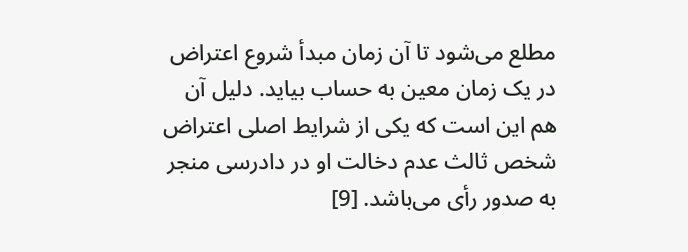مطلع می‌شود تا آن زمان مبدأ شروع اعتراض در یک زمان معین به حساب بیاید. دلیل آن هم این است که یکی از شرایط اصلی اعتراض شخص ثالث عدم دخالت او در دادرسی منجر به صدور رأی می‌باشد. [9]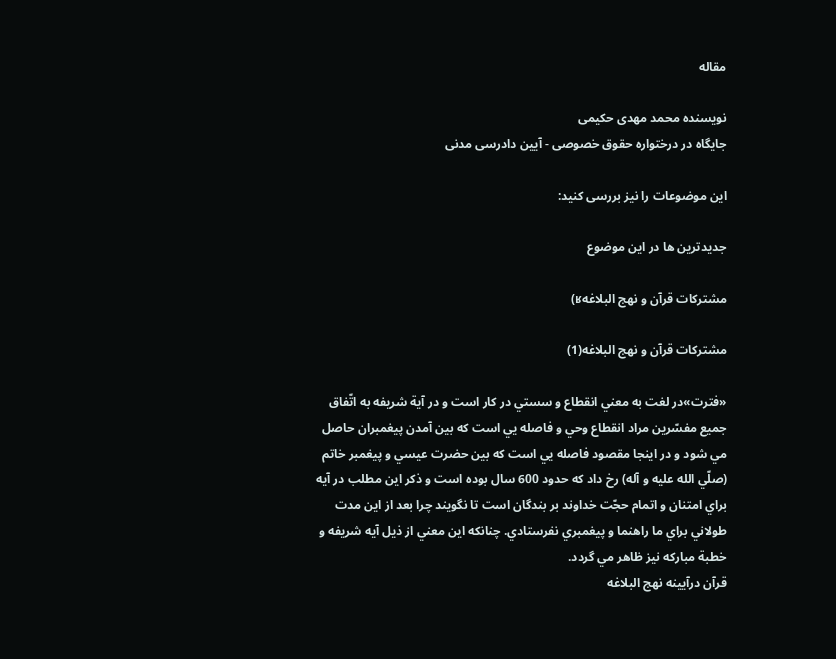مقاله

نویسنده محمد مهدی حکیمی
جایگاه در درختواره حقوق خصوصی - آیین دادرسی مدنی

این موضوعات را نیز بررسی کنید:

جدیدترین ها در این موضوع

مشتركات قرآن و نهج البلاغهʁ)

مشتركات قرآن و نهج البلاغه(1)

«فترت»در لغت به معني انقطاع و سستي در كار است و در آية شريفه به اتّفاق جميع مفسّرين مراد انقطاع وحي و فاصله يي است كه بين آمدن پيغمبران حاصل مي شود و در اينجا مقصود فاصله يي است كه بين حضرت عيسي و پيغمبر خاتم (صلّي الله عليه و آله) رخ داد كه حدود 600 سال بوده است و ذكر اين مطلب در آيه براي امتنان و اتمام حجّت خداوند بر بندگان است تا نگويند چرا بعد از اين مدت طولاني براي ما راهنما و پيغمبري نفرستادي. چنانكه اين معني از ذيل آيه شريفه و خطبة مباركه نيز ظاهر مي گردد.
قرآن درآيينه نهج البلاغه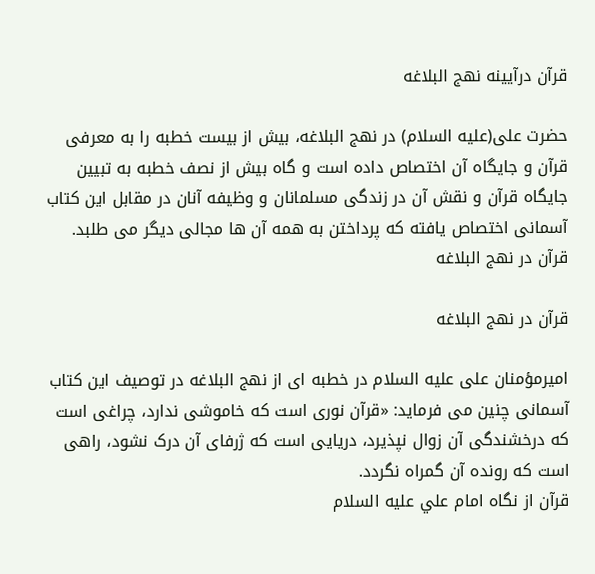قرآن درآيينه نهج البلاغه

حضرت على(عليه السلام) در نهج البلاغه، بيش از بيست خطبه را به معرفى قرآن و جايگاه آن اختصاص داده است و گاه بيش از نصف خطبه به تبيين جايگاه قرآن و نقش آن در زندگى مسلمانان و وظيفه آنان در مقابل اين كتاب آسمانى اختصاص يافته كه پرداختن به همه آن ها مجالى ديگر مى طلبد.
قرآن در نهج البلاغه

قرآن در نهج البلاغه

امیرمؤمنان علی علیه السلام در خطبه ای از نهج البلاغه در توصیف این کتاب آسمانی چنین می فرماید: «قرآن نوری است که خاموشی ندارد، چراغی است که درخشندگی آن زوال نپذیرد، دریایی است که ژرفای آن درک نشود، راهی است که رونده آن گمراه نگردد.
قرآن از نگاه امام علي علیه السلام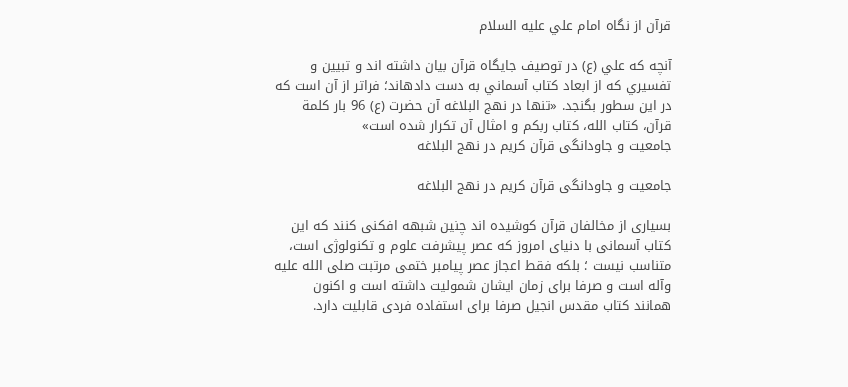قرآن از نگاه امام علي علیه السلام

آنچه كه علي (ع) در توصيف جايگاه قرآن بيان داشته اند و تبيين و تفسيري كه از ابعاد كتاب آسماني به دست دادهاند؛ فراتر از آن است كه در اين سطور بگنجد. «تنها در نهج البلاغه آن حضرت (ع) 96 بار كلمة قرآن، كتاب الله، كتاب ربكم و امثال آن تكرار شده است»
جامعیت و جاودانگى قرآن كریم در نهج البلاغه

جامعیت و جاودانگى قرآن كریم در نهج البلاغه

بسیارى از مخالفان قرآن كوشیده اند چنین شبهه افكنى كنند كه این كتاب آسمانى با دنیاى امروز كه عصر پیشرفت علوم و تكنولوژى است، متناسب نیست ؛ بلكه فقط اعجاز عصر پیامبر ختمى مرتبت صلى الله علیه وآله است و صرفا براى زمان ایشان شمولیت داشته است و اكنون همانند كتاب مقدس انجیل صرفا براى استفاده فردى قابلیت دارد.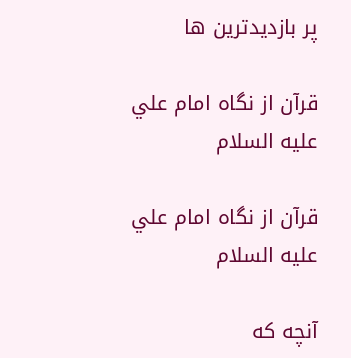پر بازدیدترین ها

قرآن از نگاه امام علي علیه السلام

قرآن از نگاه امام علي علیه السلام

آنچه كه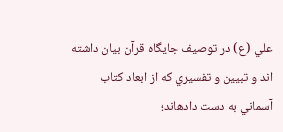علي (ع) در توصيف جايگاه قرآن بيان داشته اند و تبيين و تفسيري كه از ابعاد كتاب آسماني به دست دادهاند؛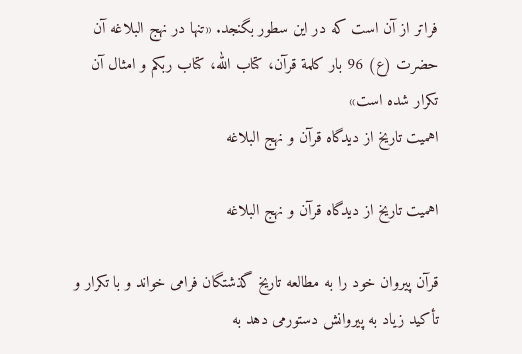فراتر از آن است كه در اين سطور بگنجد. «تنها در نهج البلاغه آن حضرت (ع) 96 بار كلمة قرآن، كتاب الله، كتاب ربكم و امثال آن تكرار شده است»
اهمیت تاریخ از دیدگاه قرآن و نهج البلاغه

اهمیت تاریخ از دیدگاه قرآن و نهج البلاغه

قرآن پيروان خود را به مطالعه تاريخ گذشتگان فرامى خواند و با تكرار و تأكيد زياد به پيروانش دستورمى دهد به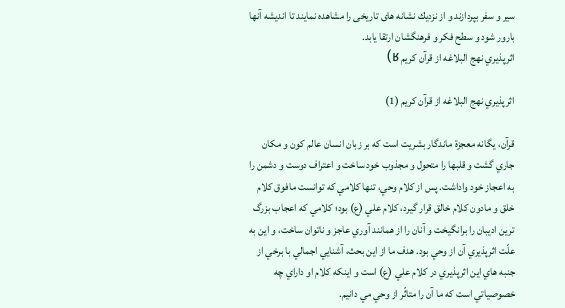سير و سفر بپردازند و از نزديك نشانه هاى تاريخى را مشاهده نمايند تا انديشه آنها بارور شود و سطح فكر و فرهنگشان ارتقا يابد.
اثرپذيري نهج البلاغه از قرآن كريم ʁ)

اثرپذيري نهج البلاغه از قرآن كريم (1)

قرآن، يگانه معجزة ماندگار بشريت است كه بر زبان انسان عالم كون و مكان جاري گشت و قلبها را متحول و مجذوب خود ساخت و اعتراف دوست و دشمن را به اعجاز خود واداشت. پس از كلام وحي، تنها كلامي كه توانست مافوق كلام خلق و مادون كلام خالق قرار گيرد، كلام علي (ع) بود؛ كلامي كه اعجاب بزرگ ترين اديبان را برانگيخت و آنان را از همانند آوري عاجز و ناتوان ساخت، و اين به علّت اثرپذيري آن از وحي بود. هدف ما از اين بحث، آشنايي اجمالي با برخي از جنبه هاي اين اثرپذيري در كلام علي (ع) است و اينكه كلام او داراي چه خصوصياتي است كه ما آن را متاثّر از وحي مي دانيم.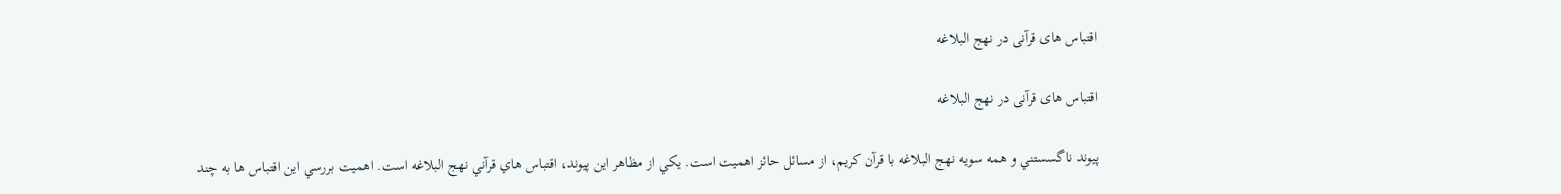اقتباس های قرآنی در نهج البلاغه

اقتباس های قرآنی در نهج البلاغه

پيوند ناگسستني و همه سويه نهج البلاغه با قرآن کريم، از مسائل حائز اهميت است. يکي از مظاهر اين پيوند، اقتباس هاي قرآني نهج البلاغه است. اهميت بررسي اين اقتباس ها به چند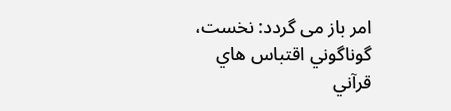امر باز می گردد: نخست، گونا‌گوني اقتباس هاي قرآني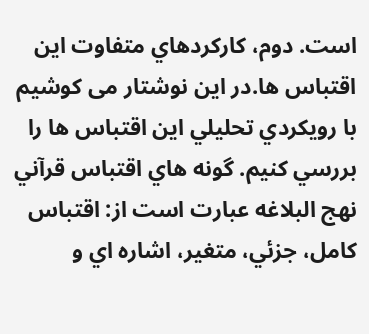است. دوم، کارکردهاي متفاوت اين اقتباس ها.در اين نوشتار می ‌کوشيم با رويکردي تحليلي اين اقتباس ها را بررسي کنيم. گونه هاي اقتباس قرآني نهج البلاغه عبارت است از: اقتباس کامل، جزئي، متغير، اشاره اي و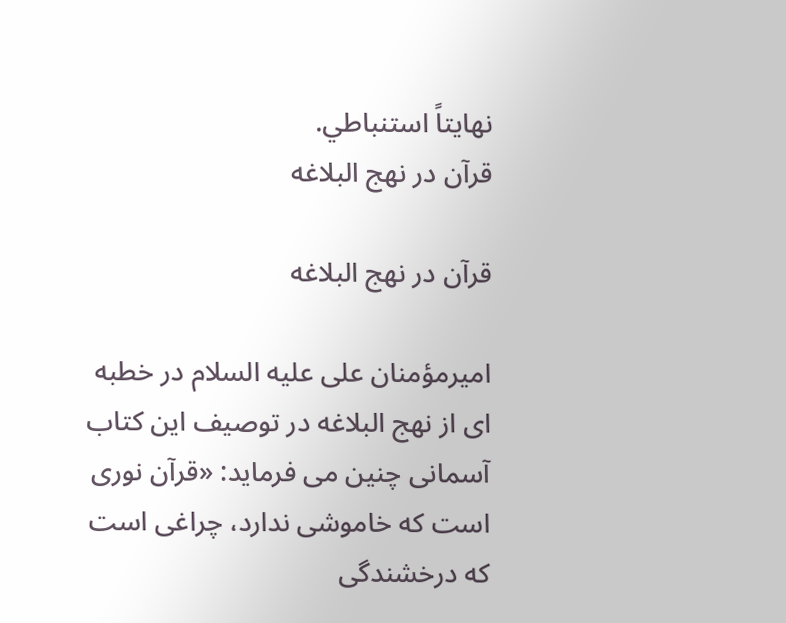نهايتاً استنباطي.
قرآن در نهج البلاغه

قرآن در نهج البلاغه

امیرمؤمنان علی علیه السلام در خطبه ای از نهج البلاغه در توصیف این کتاب آسمانی چنین می فرماید: «قرآن نوری است که خاموشی ندارد، چراغی است که درخشندگی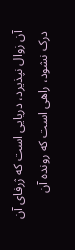آن زوال نپذیرد، دریایی است که ژرفای آن درک نشود، راهی است که رونده آن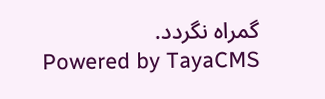گمراه نگردد.
Powered by TayaCMS